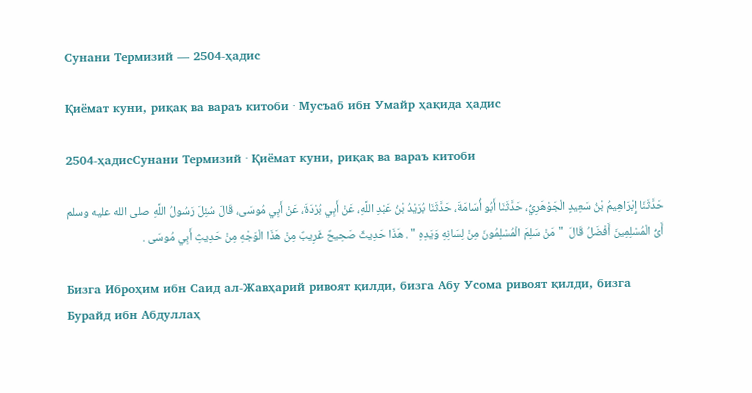Сунани Термизий — 2504-ҳадис

Қиёмат куни, риқақ ва вараъ китоби · Мусъаб ибн Умайр ҳақида ҳадис

2504-ҳадисСунани Термизий · Қиёмат куни, риқақ ва вараъ китоби

حَدَّثَنَا إِبْرَاهِيمُ بْنُ سَعِيدٍ الْجَوْهَرِيُّ، حَدَّثَنَا أَبُو أُسَامَةَ، حَدَّثَنَا بُرَيْدُ بْنُ عَبْدِ اللَّهِ، عَنْ أَبِي بُرْدَةَ، عَنْ أَبِي مُوسَى، قَالَ سُئِلَ رَسُولُ اللَّهِ صلى الله عليه وسلم أَىُّ الْمُسْلِمِينَ أَفْضَلُ قَالَ  " مَنْ سَلِمَ الْمُسْلِمُونَ مِنْ لِسَانِهِ وَيَدِهِ " . هَذَا حَدِيثٌ صَحِيحٌ غَرِيبٌ مِنْ هَذَا الْوَجْهِ مِنْ حَدِيثِ أَبِي مُوسَى .

Бизга Иброҳим ибн Саид ал-Жавҳарий ривоят қилди, бизга Абу Усома ривоят қилди, бизга Бурайд ибн Абдуллаҳ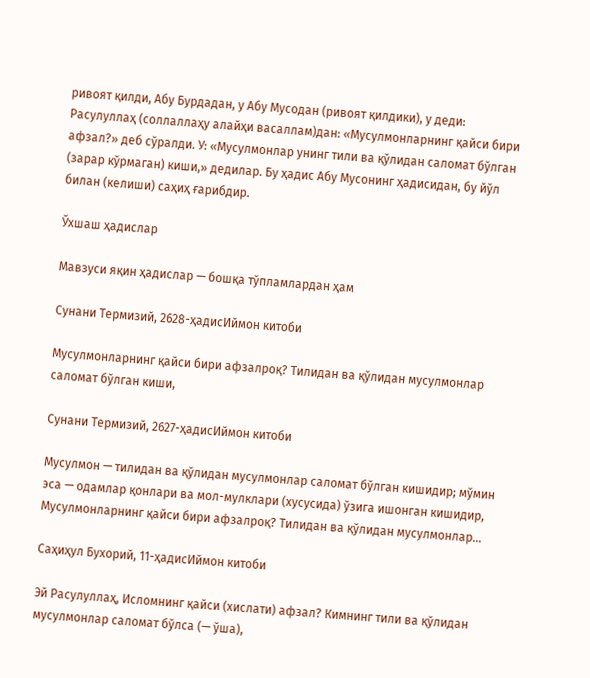ривоят қилди, Абу Бурдадан, у Абу Мусодан (ривоят қилдики), у деди: Расулуллаҳ (соллаллаҳу алайҳи васаллам)дан: «Мусулмонларнинг қайси бири афзал?» деб сўралди. У: «Мусулмонлар унинг тили ва қўлидан саломат бўлган (зарар кўрмаган) киши,» дедилар. Бу ҳадис Абу Мусонинг ҳадисидан, бу йўл билан (келиши) саҳиҳ ғарибдир.

Ўхшаш ҳадислар

Мавзуси яқин ҳадислар — бошқа тўпламлардан ҳам

Сунани Термизий, 2628-ҳадисИймон китоби

Мусулмонларнинг қайси бири афзалроқ? Тилидан ва қўлидан мусулмонлар саломат бўлган киши,

Сунани Термизий, 2627-ҳадисИймон китоби

Мусулмон — тилидан ва қўлидан мусулмонлар саломат бўлган кишидир; мўмин эса — одамлар қонлари ва мол-мулклари (хусусида) ўзига ишонган кишидир, Мусулмонларнинг қайси бири афзалроқ? Тилидан ва қўлидан мусулмонлар…

Саҳиҳул Бухорий, 11-ҳадисИймон китоби

Эй Расулуллаҳ, Исломнинг қайси (хислати) афзал? Кимнинг тили ва қўлидан мусулмонлар саломат бўлса (— ўша),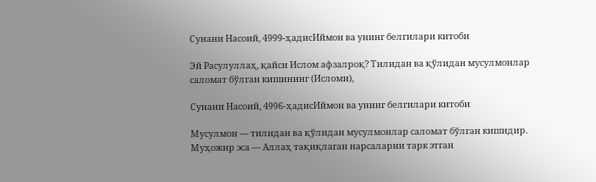Сунани Насоий, 4999-ҳадисИймон ва унинг белгилари китоби

Эй Расулуллаҳ, қайси Ислом афзалроқ? Тилидан ва қўлидан мусулмонлар саломат бўлган кишининг (Исломи),

Сунани Насоий, 4996-ҳадисИймон ва унинг белгилари китоби

Мусулмон — тилидан ва қўлидан мусулмонлар саломат бўлган кишидир. Муҳожир эса — Аллаҳ тақиқлаган нарсаларни тарк этган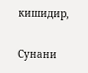кишидир,

Сунани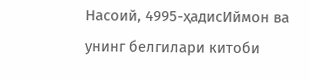Насоий, 4995-ҳадисИймон ва унинг белгилари китоби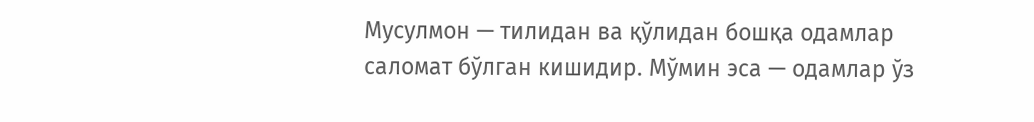Мусулмон — тилидан ва қўлидан бошқа одамлар саломат бўлган кишидир. Мўмин эса — одамлар ўз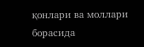қонлари ва моллари борасида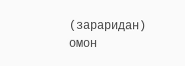(зараридан) омон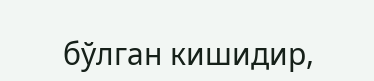бўлган кишидир,